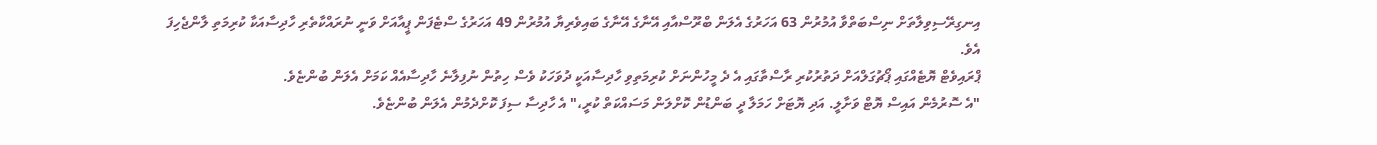އިނގިރޭސިވިލާތަށް ނިސްބަތްވާ އުމުރުން 63 އަހަރުގެ އެލަން ބްރޫސްއާއި އޭނާގެ އޭނާގެ ބައިވެރިޔާ އުމުރުން 49 އަހަރުގެ ސްޓެފަން ޕީއާއަށް ވަނީ ނުރައްކާތެރި ހާދިސާއަކާ ކުރިމަތި ލާންޖެހިފަ އެވެ.
ޕްރައިވެޓް ޔޮޓެއްގައި ޕޯޗުގަލްއަށް ދަތުރުކުރި ރާސްތާގައި އެ ދެ މީހުންނަށް ކުރިމަތިވި ހާދިސާއަކީ ދުވަހަކު ވެސް ހިތުން ނުފިލާނެ ހާދިސާއެއް ކަމަށް އެލަން ބުންޏެވެ.
"އެ ސޮރުމެން އައިސް ޔޮޓް ވަށާލީ. އަދި ޔޮޓަށް ހަމަލާ ދީ ބަންޑުން ކޮށްލަން މަސައްކަތް ކުރީ،" އެ ހާދިސާ ސިފަ ކޮށްދެމުން އެލަން ބުންޏެވެ.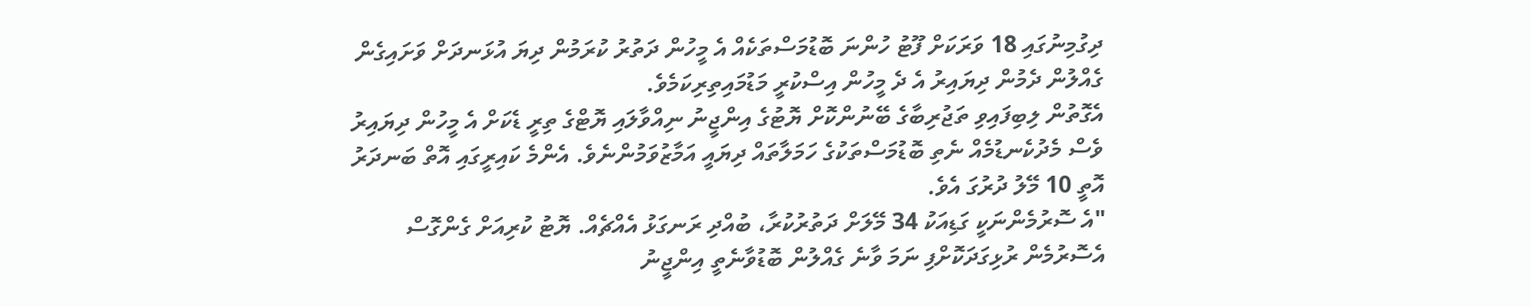ދިގުމިނުގައި 18 ވަރަކަށް ފޫޓު ހުންނަ ބޮޑުމަސްތަކެއް އެ މީހުން ދަތުރު ކުރަމުން ދިޔަ އުޅަނދަށް ވަށައިގެން ގެއްލުން ދެމުން ދިޔައިރު އެ ދެ މީހުން އިސްކުރީ މަޑުމައިތިރިކަމެވެ.
އެގޮތުން ލިބިފައިވި ތަޖުރިބާގެ ބޭނުންކޮށް ޔޮޓުގެ އިންޖީނު ނިއްވާލައި ޔޮޓްގެ ތިރީ ޑެކަށް އެ މީހުން ދިޔައިރު ވެސް މެދުކެނޑުމެއް ނެތި ބޮޑުމަސްތަކުގެ ހަމަލާތައް ދިޔައީ އަމާޒުވަމުންނެވެ. އެންމެ ކައިރީގައި އޮތް ބަނދަރު އޮތީ 10 މޭލު ދުރުގަ އެވެ.
"އެ ސޮރުމެންނަކީ ގަޑިއަކު 34 މޭލަށް ދަތުރުކުރާ، ބުއްދި ރަނގަޅު އެއްޗެއް. ޔޮޓު ކުރިއަށް ގެންގޮސް އެސޮރުމެން ރުޅިގަދަކޮށްފި ނަމަ ވާނެ ގެއްލުން ބޮޑުވާނެތީ އިންޖީނު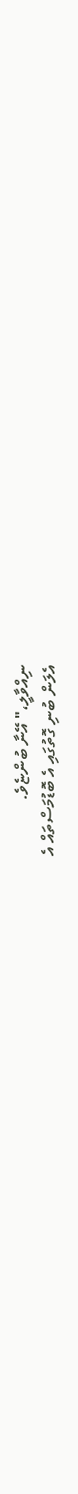ނިއްވާލީ،" އޭނާ ބުންޏެވެ.
އެލަން ބުނި ގޮތުގައި އެ ބޮޑުމަސްތައް އެ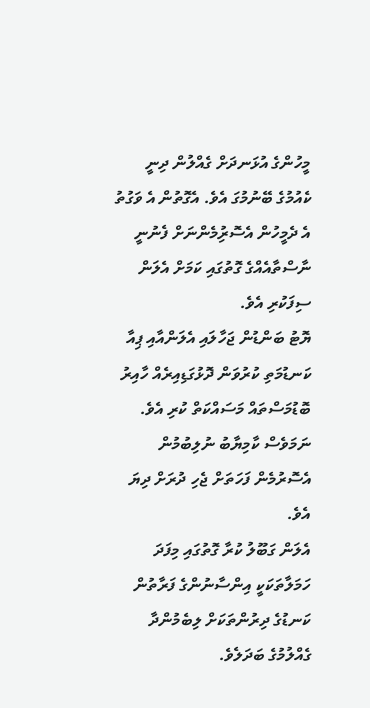މީހުންގެ އުޅަނދަށް ގެއްލުން ދިނީ ކެއުމުގެ ބޭނުމުގަ އެވެ. އެގޮތުން އެ ވަގުތު އެ ދެމީހުން އެސޮރިުމެންނަށް ފެނުނީ ނާސްތާއެއްގެ ގޮތުގައި ކަމަށް އެލަން ސިފަކުރި އެވެ.
ޔޮޓު ބަންޑުން ޖަހާލައި އެލަންއާއި ޕިއާ ކަނޑުމަތި ކުރުވަން ދޮޅުގަޑިއިރެއް ހާއިރު ބޮޑުމަސްތައް މަސައްކަތް ކުރި އެވެ. ނަމަވެސް ކާމިޔާބު ނުލިބުމުން އެސޮރުމެން ފަހަތަށް ޖެހި ދުރަށް ދިޔަ އެވެ.
އެލަން ގަބޫލު ކުރާ ގޮތުގައި މިފަދަ ހަމަލާތަކަކީ އިންސާނުންގެ ފަރާތުން ކަނޑުގެ ދިރުންތަކަށް ލިބެމުންދާ ގެއްލުމުގެ ބަދަލެވެ.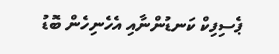ޕެސިފިކް ކަނޑުންނާއި އެހެނިހެން ބޮޑު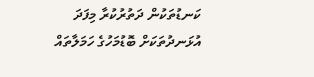ކަނޑުތަކުން ދަތުރުކުރާ މިފަދަ އުޅަނދުތަކަށް ބޮޑުމަހުގެ ހަމަލާތައް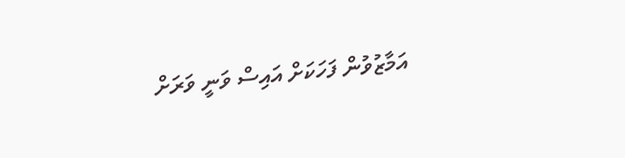އަމާޒުވުން ފަހަކަށް އައިސް ވަނީ ވަރަށް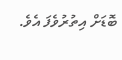ބޮޑަށް އިތުރުވެފަ އެވެ.